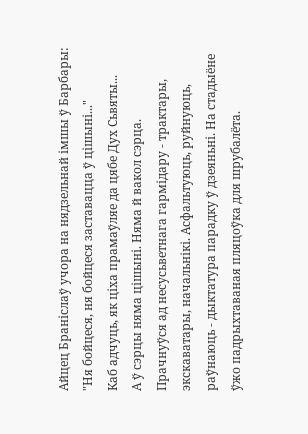Айцец Браніслаў учора на нядзельнай імшы ў Барбары: "Ня бойцеся, ня бойцеся заставацца ў цішыні..."
Каб адчуць, як ціха прамаўляе да цябе Дух Сьвяты...
А ў сэрцы няма цішыні. Няма й вакол сэрца.
Прачнуўся ад несусьветнага гармідару - трактары, экскаватары, начальнікі. Асфальтуюць, руйнуюць, раўнаюць - дыктатура парадку ў дзеяньні. На стадыёне ўжо падрыхтаваная пляцоўка для шрубалёта.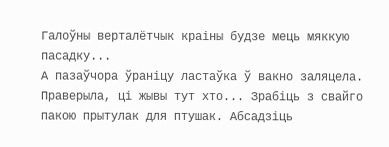Галоўны верталётчык краіны будзе мець мяккую пасадку...
А пазаўчора ўраніцу ластаўка ў вакно заляцела. Праверыла, ці жывы тут хто... Зрабіць з свайго пакою прытулак для птушак. Абсадзіць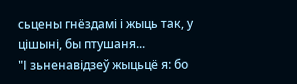сьцены гнёздамі і жыць так, у цішыні, бы птушаня...
"І зьненавідзеў жыцьцё я: бо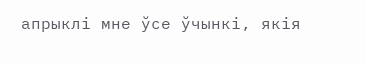апрыклі мне ўсе ўчынкі, якія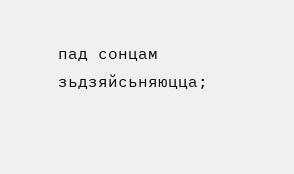пад сонцам зьдзяйсьняюцца;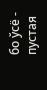бо ўсё - пустая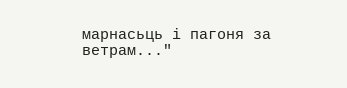марнасьць і пагоня за ветрам..."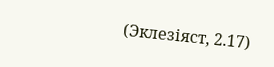(Эклезіяст, 2.17)